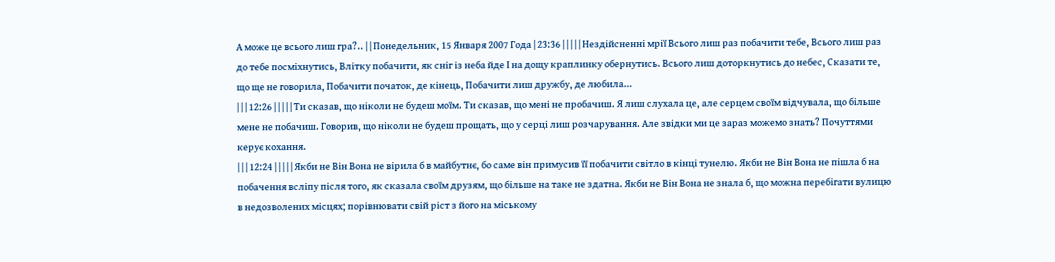А може це всього лиш гра?.. | | Понедельник, 15 Января 2007 Года | 23:36 | | | | | Нездійсненні мрії Всього лиш раз побачити тебе, Всього лиш раз до тебе посміхнутись, Влітку побачити, як сніг із неба йде І на дощу краплинку обернутись. Всього лиш доторкнутись до небес, Сказати те, що ще не говорила, Побачити початок, де кінець, Побачити лиш дружбу, де любила…
| | | 12:26 | | | | | Ти сказав, що ніколи не будеш моїм. Ти сказав, що мені не пробачиш. Я лиш слухала це, але серцем своїм відчувала, що більше мене не побачиш. Говорив, що ніколи не будеш прощать, що у серці лиш розчарування. Але звідки ми це зараз можемо знать? Почуттями керує кохання.
| | | 12:24 | | | | | Якби не Він Вона не вірила б в майбутнє, бо саме він примусив її побачити світло в кінці тунелю. Якби не Він Вона не пішла б на побачення всліпу після того, як сказала своїм друзям, що більше на таке не здатна. Якби не Він Вона не знала б, що можна перебігати вулицю в недозволених місцях; порівнювати свій ріст з його на міському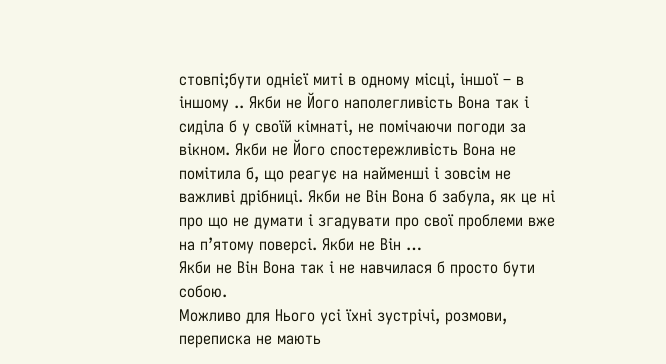стовпі;бути однієї миті в одному місці, іншої – в іншому .. Якби не Його наполегливість Вона так і сиділа б у своїй кімнаті, не помічаючи погоди за вікном. Якби не Його спостережливість Вона не помітила б, що реагує на найменші і зовсім не важливі дрібниці. Якби не Він Вона б забула, як це ні про що не думати і згадувати про свої проблеми вже на п’ятому поверсі. Якби не Він …
Якби не Він Вона так і не навчилася б просто бути собою.
Можливо для Нього усі їхні зустрічі, розмови, переписка не мають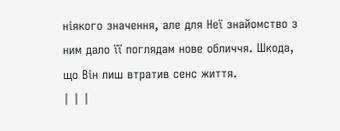ніякого значення, але для Неї знайомство з ним дало її поглядам нове обличчя. Шкода, що Він лиш втратив сенс життя.
| | |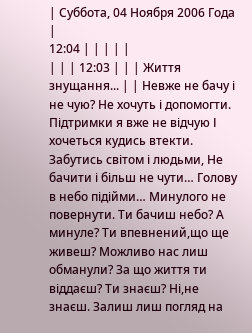| Суббота, 04 Ноября 2006 Года |
12:04 | | | | |
| | | 12:03 | | | Життя знущання... | | Невже не бачу і не чую? Не хочуть і допомогти. Підтримки я вже не відчую І хочеться кудись втекти. Забутись світом і людьми, Не бачити і більш не чути… Голову в небо підійми… Минулого не повернути. Ти бачиш небо? А минуле? Ти впевнений,що ще живеш? Можливо нас лиш обманули? За що життя ти віддаєш? Ти знаєш? Ні,не знаєш. Залиш лиш погляд на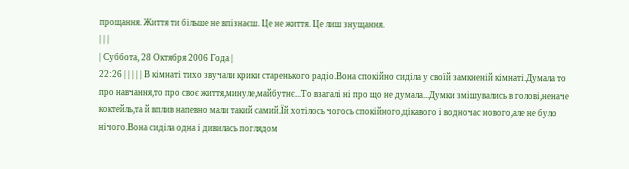прощання. Життя ти більше не впізнаєш. Це не життя. Це лиш знущання.
| | |
| Суббота, 28 Октября 2006 Года |
22:26 | | | | | В кімнаті тихо звучали крики старенького радіо.Вона спокійно сиділа у своїй замкненій кімнаті.Думала то про навчання,то про своє життя,минуле,майбутнє...То взагалі ні про що не думала...Думки змішувались в голові,неначе коктейль,та й вплив напевно мали такий самий.Їй хотілось чогось спокійного,цікавого і водночас нового,але не було нічого.Вона сиділа одна і дивилась поглядом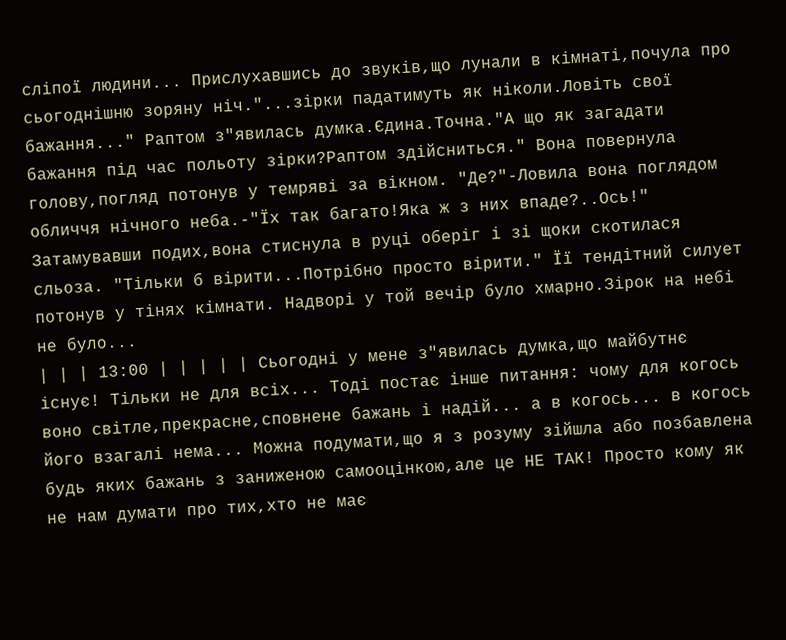сліпої людини... Прислухавшись до звуків,що лунали в кімнаті,почула про сьогоднішню зоряну ніч."...зірки падатимуть як ніколи.Ловіть свої бажання..." Раптом з"явилась думка.Єдина.Точна."А що як загадати бажання під час польоту зірки?Раптом здійсниться." Вона повернула голову,погляд потонув у темряві за вікном. "Де?"-Ловила вона поглядом обличчя нічного неба.-"Їх так багато!Яка ж з них впаде?..Ось!" Затамувавши подих,вона стиснула в руці оберіг і зі щоки скотилася сльоза. "Тільки б вірити...Потрібно просто вірити." Її тендітний силует потонув у тінях кімнати. Надворі у той вечір було хмарно.Зірок на небі не було...
| | | 13:00 | | | | | Сьогодні у мене з"явилась думка,що майбутнє існує! Тільки не для всіх... Тоді постає інше питання: чому для когось воно світле,прекрасне,сповнене бажань і надій... а в когось... в когось його взагалі нема... Можна подумати,що я з розуму зійшла або позбавлена будь яких бажань з заниженою самооцінкою,але це НЕ ТАК! Просто кому як не нам думати про тих,хто не має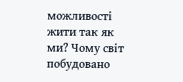можливості жити так як ми? Чому світ побудовано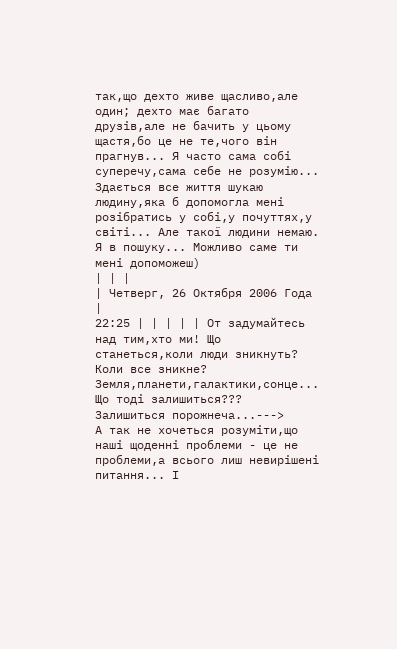так,що дехто живе щасливо,але один; дехто має багато друзів,але не бачить у цьому щастя,бо це не те,чого він прагнув... Я часто сама собі суперечу,сама себе не розумію... Здається все життя шукаю людину,яка б допомогла мені розібратись у собі,у почуттях,у світі... Але такої людини немаю. Я в пошуку... Можливо саме ти мені допоможеш)
| | |
| Четверг, 26 Октября 2006 Года |
22:25 | | | | | От задумайтесь над тим,хто ми! Що станеться,коли люди зникнуть? Коли все зникне? Земля,планети,галактики,сонце... Що тоді залишиться???
Залишиться порожнеча...--->
А так не хочеться розуміти,що наші щоденні проблеми - це не проблеми,а всього лиш невирішені питання... І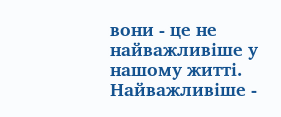вони - це не найважливіше у нашому житті. Найважливіше -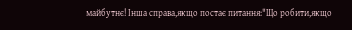майбутнє! Інша справа,якщо постає питання:"Що робити,якщо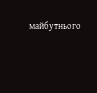майбутнього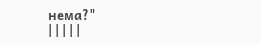нема?"
| | | | |